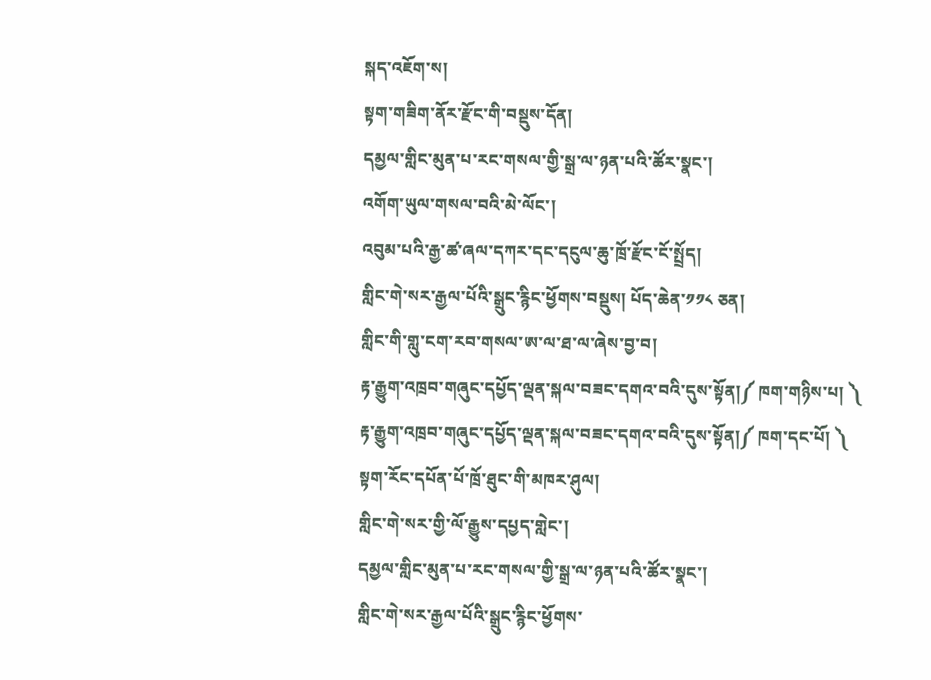སྐད་འཇོག་ས།
སྟག་གཟིག་ནོར་རྫོང་གི་བསྡུས་དོན།
དམྱལ་གླིང་མུན་པ་རང་གསལ་གྱི་སྒྲ་ལ་ཉན་པའི་ཚོར་སྣང་།
འགོག་ཡུལ་གསལ་བའི་མེ་ལོང་།
འབུམ་པའི་རྒྱ་ཚ་ཞལ་དཀར་དང་དངུལ་ཆུ་ཁྲོ་རྫོང་ངོ་སྤྲོད།
གླིང་གེ་སར་རྒྱལ་པོའི་སྒྲུང་རྙིང་ཕྱོགས་བསྡུས། པོད་ཆེན་༡༡༨ ཅན།
གླིང་གི་གླུ་ངག་རབ་གསལ་ཨ་ལ་ཐ་ལ་ཞེས་བྱ་བ།
རྟ་རྒྱུག་འཁྲབ་གཞུང་དཔྱོད་ལྡན་སྐལ་བཟང་དགའ་བའི་དུས་སྟོན།༼ ཁག་གཉིས་པ། ༽
རྟ་རྒྱུག་འཁྲབ་གཞུང་དཔྱོད་ལྡན་སྐལ་བཟང་དགའ་བའི་དུས་སྟོན།༼ ཁག་དང་པོ། ༽
སྟག་རོང་དཔོན་པོ་ཁྲོ་ཐུང་གི་མཁར་ཤུལ།
གླིང་གེ་སར་གྱི་ལོ་རྒྱུས་དཔྱད་གླེང་།
དམྱལ་གླིང་མུན་པ་རང་གསལ་གྱི་སྒྲ་ལ་ཉན་པའི་ཚོར་སྣང་།
གླིང་གེ་སར་རྒྱལ་པོའི་སྒྲུང་རྙིང་ཕྱོགས་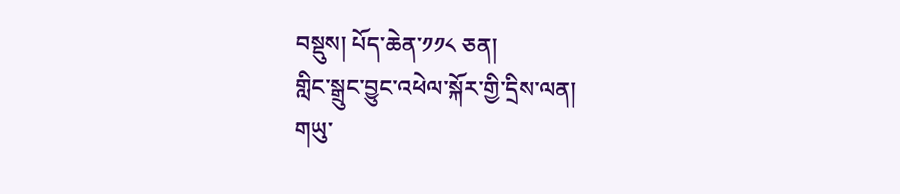བསྡུས། པོད་ཆེན་༡༡༨ ཅན།
གླིང་སྒྲུང་བྱུང་འཕེལ་སྐོར་གྱི་དྲིས་ལན།
གཡུ་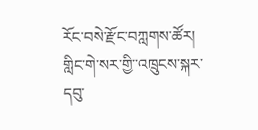རོང་བསེ་རྫོང་བཀླགས་ཚོར།
གླིང་གེ་སར་གྱི་་འཁྲུངས་སྐར་དབུ་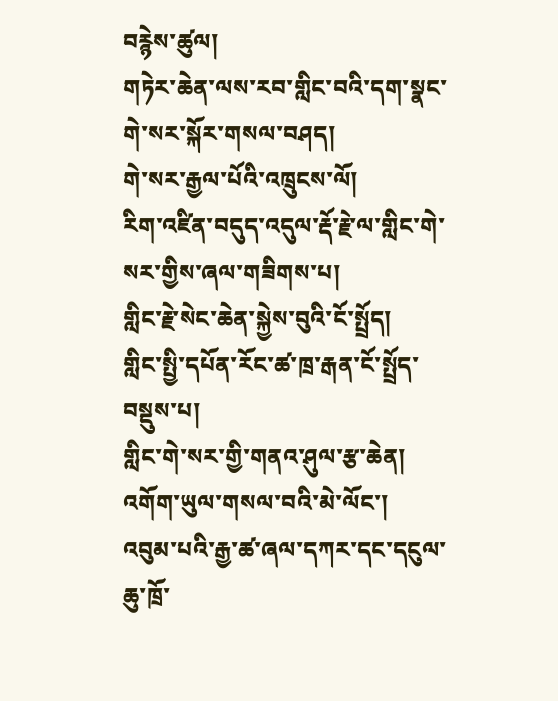བརྙེས་ཚུལ།
གཏེར་ཆེན་ལས་རབ་གླིང་བའི་དག་སྣང་གེ་སར་སྐོར་གསལ་བཤད།
གེ་སར་རྒྱལ་པོའི་འཁྲུངས་ལོ།
རིག་འཛིན་བདུད་འདུལ་རྡོ་རྗེ་ལ་གླིང་གེ་སར་གྱིས་ཞལ་གཟིགས་པ།
གླིང་རྗེ་སེང་ཆེན་སྐྱེས་བུའི་ངོ་སྤྲོད།
གླིང་སྤྱི་དཔོན་རོང་ཚ་ཁྲ་རྒན་ངོ་སྤྲོད་བསྡུས་པ།
གླིང་གེ་སར་གྱི་གནའ་ཤུལ་རྩ་ཆེན།
འགོག་ཡུལ་གསལ་བའི་མེ་ལོང་།
འབུམ་པའི་རྒྱ་ཚ་ཞལ་དཀར་དང་དངུལ་ཆུ་ཁྲོ་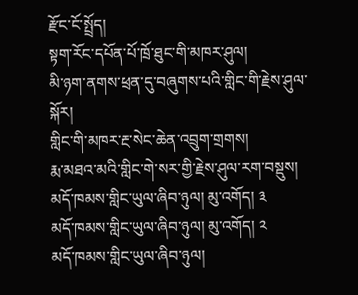རྫོང་ངོ་སྤྲོད།
སྟག་རོང་དཔོན་པོ་ཁྲོ་ཐུང་གི་མཁར་ཤུལ།
མི་ཉག་ནགས་ཕྲན་དུ་བཞུགས་པའི་གླིང་གི་རྗེས་ཤུལ་སྐོར།
གླིང་གི་མཁར་རྔ་སེང་ཆེན་འབྲུག་གྲགས།
རྨ་མཐའ་མའི་གླིང་གེ་སར་གྱི་རྗེས་ཤུལ་རག་བསྡུས།
མདོ་ཁམས་གླིང་ཡུལ་ཞིབ་ཉུལ། མུ་འགོད། ༣
མདོ་ཁམས་གླིང་ཡུལ་ཞིབ་ཉུལ། མུ་འགོད། ༢
མདོ་ཁམས་གླིང་ཡུལ་ཞིབ་ཉུལ།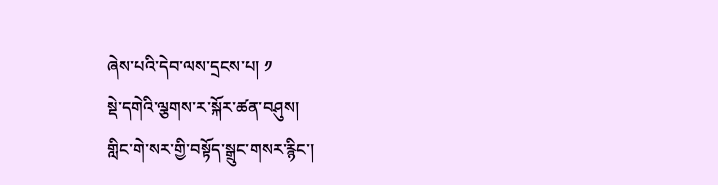ཞེས་པའི་དེབ་ལས་དྲངས་པ། ༡
སྡེ་དགེའི་ལྕགས་ར་སྐོར་ཚན་བཤུས།
གླིང་གེ་སར་གྱི་བསྟོད་སྒྲུང་གསར་རྙིང་།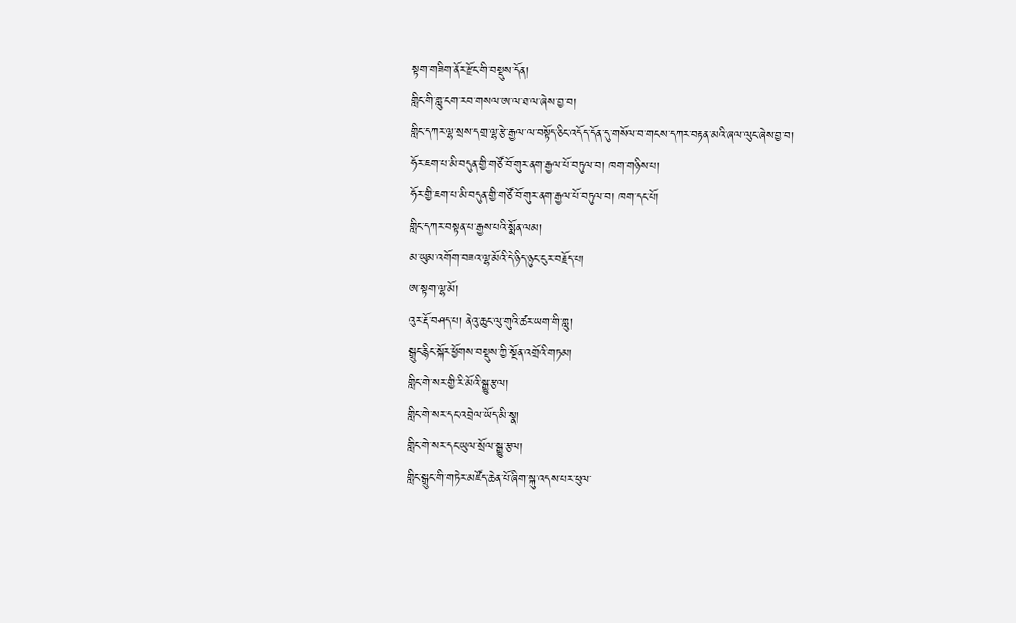སྟག་གཟིག་ནོར་རྫོང་གི་བསྡུས་དོན།
གླིང་གི་གླུ་ངག་རབ་གསལ་ཨ་ལ་ཐ་ལ་ཞེས་བྱ་བ།
གླིང་དཀར་ལྷ་སྲས་དགྲ་ལྷ་རྩེ་རྒྱལ་ལ་བསྟོད་ཅིང་འདོད་དོན་དུ་གསོལ་བ་གངས་དཀར་བརྟན་མའི་ཞལ་ལུང་ཞེས་བྱ་བ།
ཧོར་ཇག་པ་མི་བདུན་གྱི་གཙོ་བོ་གུར་ནག་རྒྱལ་པོ་བཏུལ་བ། ཁག་གཉིས་པ།
ཧོར་གྱི་ཇག་པ་མི་བདུན་གྱི་གཙོ་བོ་གུར་ནག་རྒྱལ་པོ་བཏུལ་བ། ཁག་དང་པོ།
གླིང་དཀར་བསྟན་པ་རྒྱས་པའི་སྨོན་ལམ།
མ་ཡུམ་འགོག་བཟའ་ལྷ་མོའི་དེ་ཉིད་ཉུང་ངུར་བརྗོད་པ།
ཨ་སྟག་ལྷ་མོ།
འུར་རྡོ་བཤད་པ། ནེའུ་ཆུང་ལུ་གུའི་ཚར་ཡག་གི་གླུ།
སྒྲུང་རྙིང་སྐོར་ཕྱོགས་བསྡུས་ཀྱི་སྔོན་འགྲོའི་གཏམ།
གླིང་གེ་སར་གྱི་རི་མོའི་སྒྱུ་རྩལ།
གླིང་གེ་སར་དང་འབྲེལ་ཡོད་མི་སྣ།
གླིང་གེ་སར་དང་ཡུལ་སྲོལ་སྒྱུ་རྩལ།
གླིང་སྒྲུང་གི་གཏེར་མཛོད་ཆེན་པོ་ཞིག་སྐུ་འདས་པར་ཕུལ་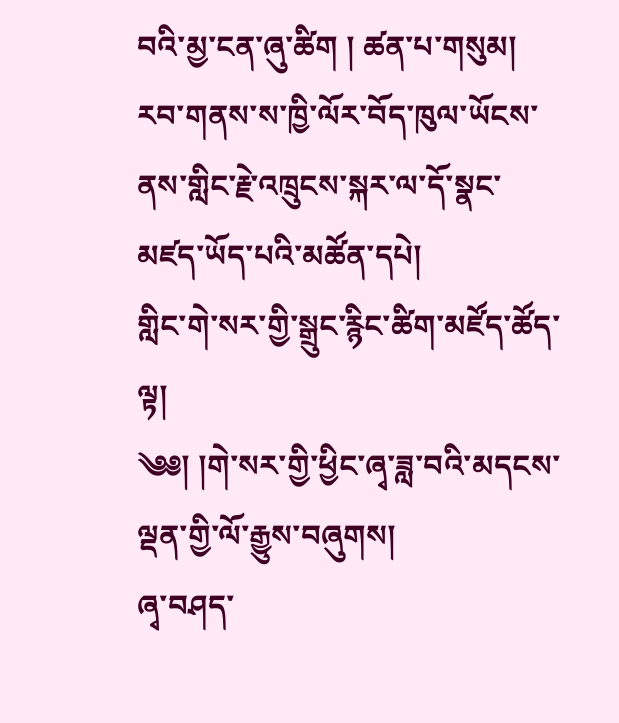བའི་མྱ་ངན་ཞུ་ཚིག ། ཚན་པ་གསུམ།
རབ་གནས་ས་ཁྱི་ལོར་བོད་ཁུལ་ཡོངས་ནས་གླིང་རྗེ་འཁྲུངས་སྐར་ལ་དོ་སྣང་མཛད་ཡོད་པའི་མཚོན་དཔེ།
གླིང་གེ་སར་གྱི་སྒྲུང་རྙིང་ཚིག་མཛོད་ཚོད་ལྟ།
༄༅། །གེ་སར་གྱི་ཕྱིང་ཞྭ་ཟླ་བའི་མདངས་ལྡན་གྱི་ལོ་རྒྱུས་བཞུགས།
ཞྭ་བཤད་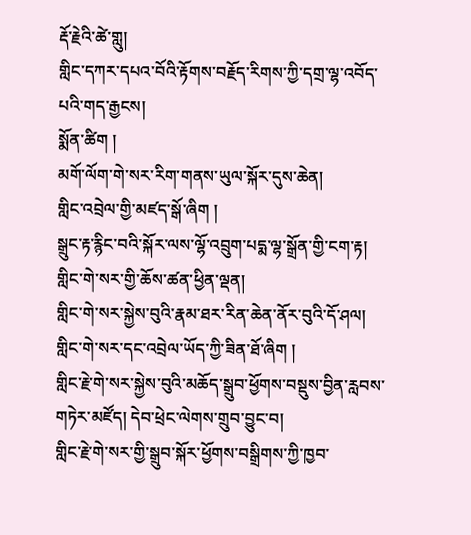རྡོ་རྗེའི་ཚེ་གླུ།
གླིང་དཀར་དཔའ་བོའི་རྟོགས་བརྗོད་རིགས་ཀྱི་དགྲ་ལྷ་འབོད་པའི་གད་རྒྱངས།
སྨོན་ཚིག །
མགོ་ལོག་གེ་སར་རིག་གནས་ཡུལ་སྐོར་དུས་ཆེན།
གླིང་འབྲེལ་གྱི་མཛད་སྒོ་ཞིག །
སྒྲུང་རྟ་རྙིང་བའི་སྐོར་ལས་ལྷོ་འབྲུག་པདྨ་ལྷ་སྒྲོན་གྱི་ངག་རྟ།
གླིང་གེ་སར་གྱི་ཆོས་ཚན་ཕྱིན་ལྡན།
གླིང་གེ་སར་སྐྱེས་བུའི་རྣམ་ཐར་རིན་ཆེན་ནོར་བུའི་དོ་ཤལ།
གླིང་གེ་སར་དང་འབྲེལ་ཡོད་ཀྱི་ཟིན་ཐོ་ཞིག །
གླིང་རྗེ་གེ་སར་སྐྱེས་བུའི་མཆོད་སྒྲུབ་ཕྱོགས་བསྡུས་བྱིན་རླབས་གཏེར་མཛོད། དེབ་ཕྲེང་ལེགས་གྲུབ་བྱུང་བ།
གླིང་རྗེ་གེ་སར་གྱི་སྒྲུབ་སྐོར་ཕྱོགས་བསྒྲིགས་ཀྱི་ཁྱབ་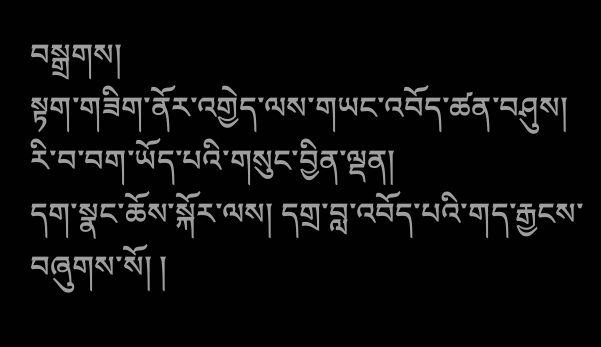བསྒྲགས།
སྟག་གཟིག་ནོར་འགྱེད་ལས་གཡང་འབོད་ཚན་བཤུས།
རི་བ་བག་ཡོད་པའི་གསུང་བྱིན་ལྡན།
དག་སྣང་ཆོས་སྐོར་ལས། དགྲ་བླ་འབོད་པའི་གད་རྒྱངས་བཞུགས་སོ། །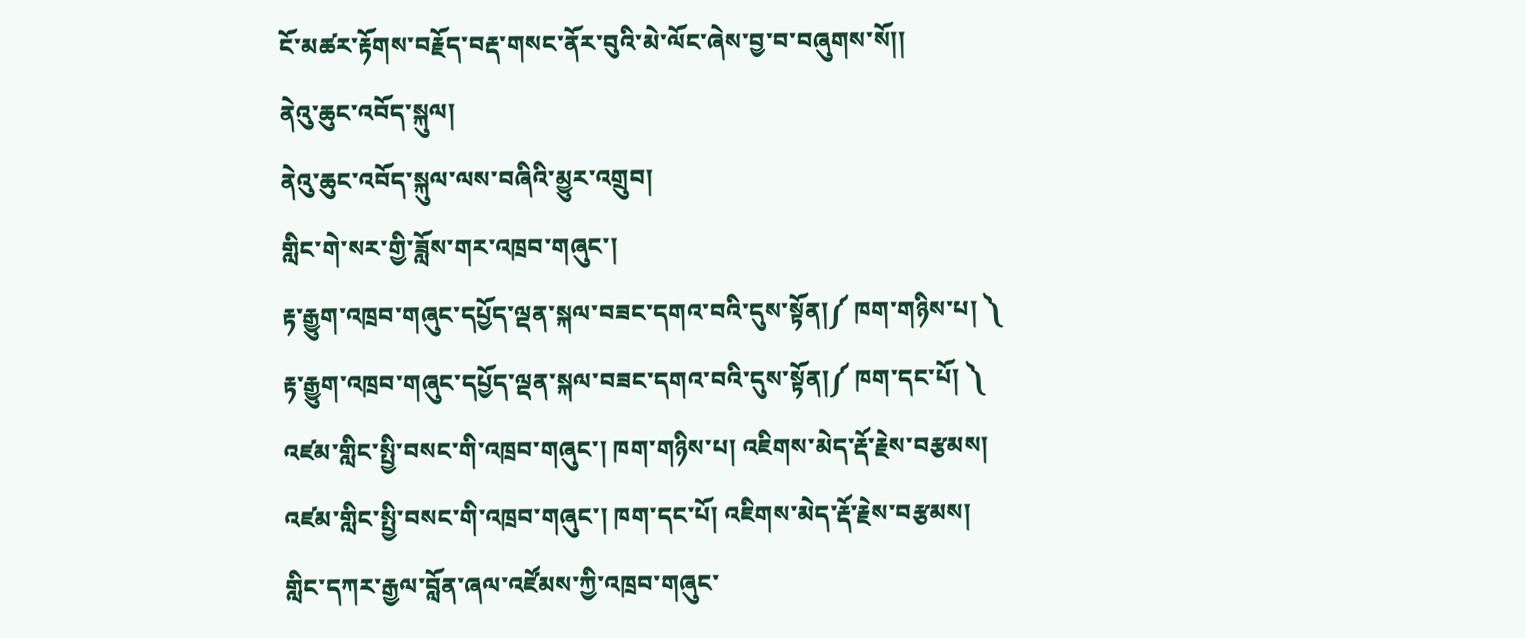ངོ་མཚར་རྟོགས་བརྗོད་བརྡ་གསང་ནོར་བུའི་མེ་ལོང་ཞེས་བྱ་བ་བཞུགས་སོ།།
ནེའུ་ཆུང་འབོད་སྐུལ།
ནེའུ་ཆུང་འབོད་སྐུལ་ལས་བཞིའི་མྱུར་འགྲུབ།
གླིང་གེ་སར་གྱི་ཟློས་གར་འཁྲབ་གཞུང་།
རྟ་རྒྱུག་འཁྲབ་གཞུང་དཔྱོད་ལྡན་སྐལ་བཟང་དགའ་བའི་དུས་སྟོན།༼ ཁག་གཉིས་པ། ༽
རྟ་རྒྱུག་འཁྲབ་གཞུང་དཔྱོད་ལྡན་སྐལ་བཟང་དགའ་བའི་དུས་སྟོན།༼ ཁག་དང་པོ། ༽
འཛམ་གླིང་སྤྱི་བསང་གི་འཁྲབ་གཞུང་། ཁག་གཉིས་པ། འཇིགས་མེད་རྡོ་རྗེས་བརྩམས།
འཛམ་གླིང་སྤྱི་བསང་གི་འཁྲབ་གཞུང་། ཁག་དང་པོ། འཇིགས་མེད་རྡོ་རྗེས་བརྩམས།
གླིང་དཀར་རྒྱལ་བློན་ཞལ་འཛོམས་ཀྱི་འཁྲབ་གཞུང་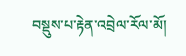བསྡུས་པ་རྟེན་འབྲེལ་རོལ་མོ།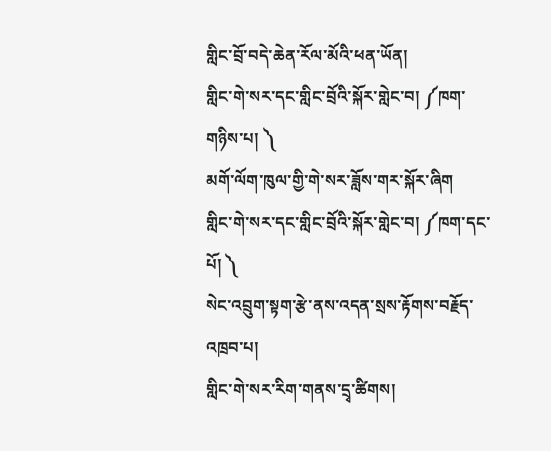གླིང་བྲོ་བདེ་ཆེན་རོལ་མོའི་ཕན་ཡོན།
གླིང་གེ་སར་དང་གླིང་བྲོའི་སྐོར་གླེང་བ། ༼ཁག་གཉིས་པ། ༽
མགོ་ལོག་ཁུལ་གྱི་གེ་སར་ཟློས་གར་སྐོར་ཞིག
གླིང་གེ་སར་དང་གླིང་བྲོའི་སྐོར་གླེང་བ། ༼ཁག་དང་པོ། ༽
སེང་འབྲུག་སྟག་རྩེ་ནས་འདན་སྲས་རྟོགས་བརྗོད་འཁྲབ་པ།
གླིང་གེ་སར་རིག་གནས་དྲྭ་ཚིགས།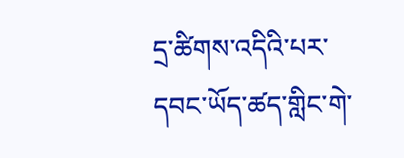དྲ་ཚིགས་འདིའི་པར་དབང་ཡོད་ཚད་གླིང་གེ་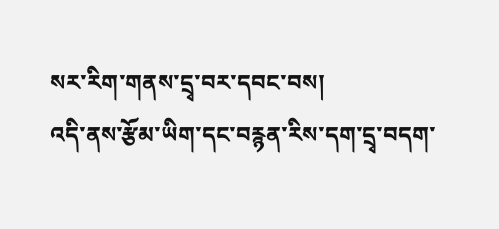སར་རིག་གནས་དྲྭ་བར་དབང་བས།
འདི་ནས་རྩོམ་ཡིག་དང་བརྙན་རིས་དག་དྲྭ་བདག་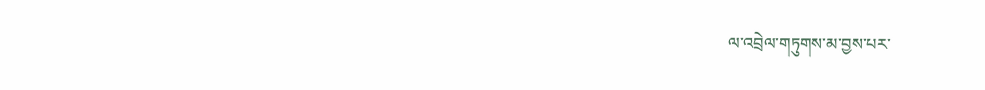ལ་འབྲེལ་གཏུགས་མ་བྱས་པར་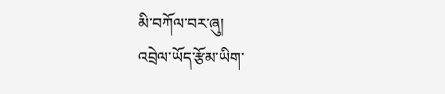མི་བཀོལ་བར་ཞུ།
འབྲེལ་ཡོད་རྩོམ་ཡིག་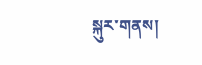སྐུར་གནས།